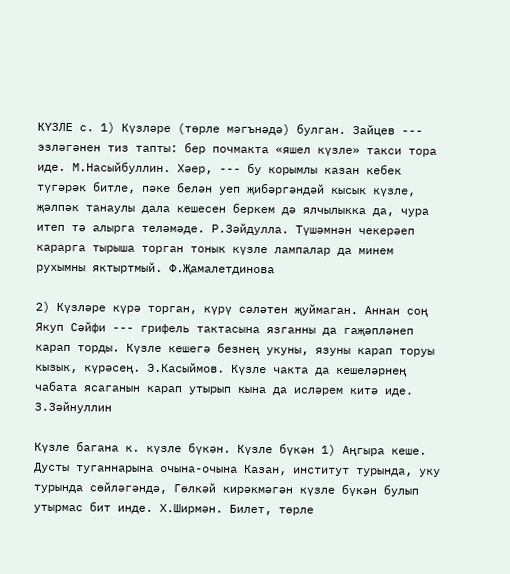КҮЗЛЕ с. 1) Күзләре (төрле мәгънәдә) булган. Зайцев --- эзләгәнен тиз тапты: бер почмакта «яшел күзле» такси тора иде. М.Насыйбуллин. Хәер, --- бу корымлы казан кебек түгәрәк битле, пәке белән уеп җибәргәндәй кысык күзле, җәлпәк танаулы дала кешесен беркем дә ялчылыкка да, чура итеп тә алырга теләмәде. Р.Зәйдулла. Түшәмнән чекерәеп карарга тырыша торган тонык күзле лампалар да минем рухымны яктыртмый. Ф.Җамалетдинова

2) Күзләре күрә торган, күрү сәләтен җуймаган. Аннан соң Якуп Сәйфи --- грифель тактасына язганны да гаҗәпләнеп карап торды. Күзле кешегә безнең укуны, язуны карап торуы кызык, күрәсең. Э.Касыймов. Күзле чакта да кешеләрнең чабата ясаганын карап утырып кына да исләрем китә иде. З.Зәйнуллин

Күзле багана к. күзле бүкән. Күзле бүкән 1) Аңгыра кеше. Дусты туганнарына очына-очына Казан, институт турында, уку турында сөйләгәндә, Гөлкәй кирәкмәгән күзле бүкән булып утырмас бит инде. Х.Ширмән. Билет, төрле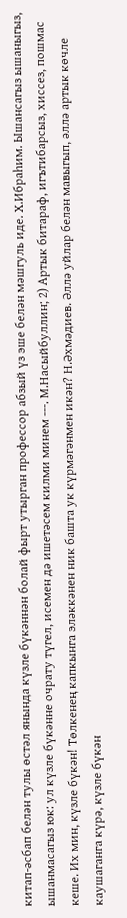китап-әсбап белән тулы өстәл янында күзле бүкәннән болай фырт утырган профессор абзый үз эше белән мәшгуль иде. Х.Ибраһим. Ышансагыз ышаныгыз, ышанмасагыз юк: ул күзле бүкәнне очрату түгел, исемен дә ишетәсем килми минем ---. М.Насыйбуллин; 2) Артык битараф, игътибарсыз, хиссез, пошмас кеше. Их мин, күзле бүкән! Төлкенең капкынга эләккәнен ник башта ук күрмәгәнмен икән? Н.Әхмәдиев. Әллә уйлар белән мавыгып, әллә артык көчле каушаганга күрә, күзле бүкән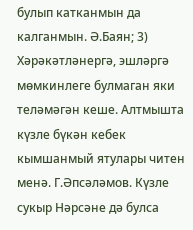булып катканмын да калганмын. Ә.Баян; 3) Хәрәкәтләнергә, эшләргә мөмкинлеге булмаган яки теләмәгән кеше. Алтмышта күзле бүкән кебек кымшанмый ятулары читен менә. Г.Әпсәләмов. Күзле сукыр Нәрсәне дә булса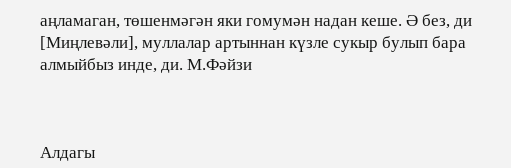аңламаган, төшенмәгән яки гомумән надан кеше. Ә без, ди [Миңлевәли], муллалар артыннан күзле сукыр булып бара алмыйбыз инде, ди. М.Фәйзи



Алдагы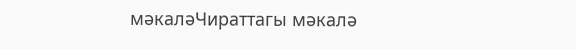мәкаләЧираттагы мәкалә